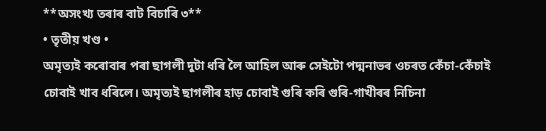**অসংখ্য তৰাৰ বাট বিচাৰি ৩**
• তৃতীয় খণ্ড •
অমৃত্যই কৰোবাৰ পৰা ছাগলী দুটা ধৰি লৈ আহিল আৰু সেইটো পদ্মনাভৰ ওচৰত কেঁচা-কেঁচাই
চোবাই খাব ধৰিলে। অমৃত্যই ছাগলীৰ হাড় চোবাই গুৰি কৰি গুৰি-গাখীৰৰ নিচিনা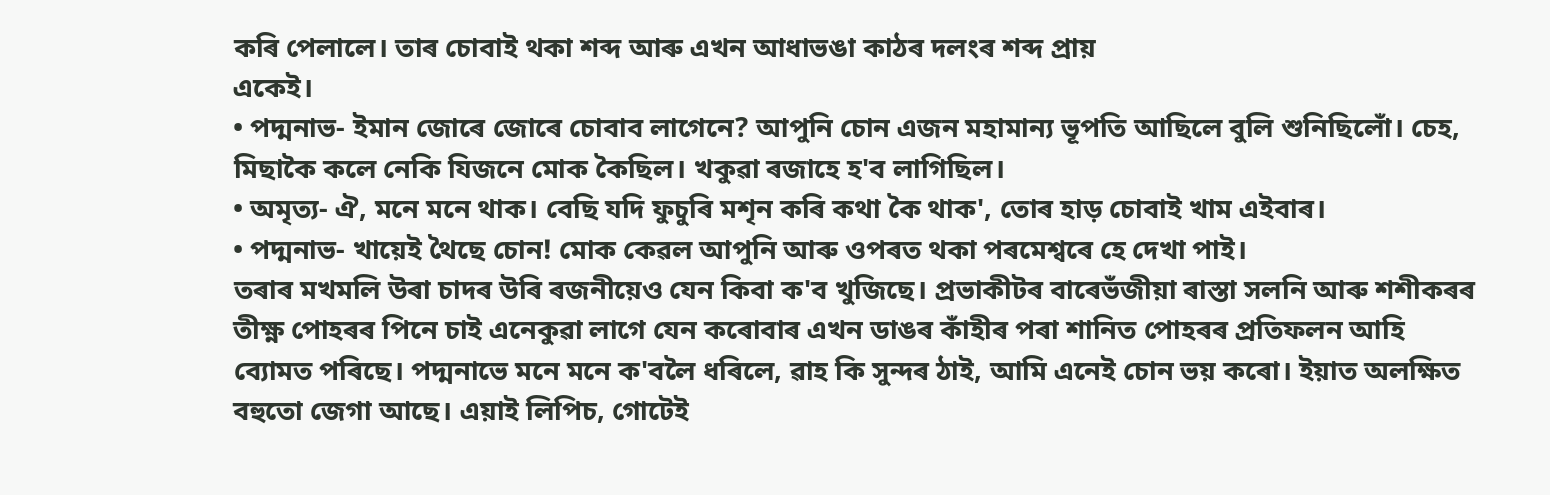কৰি পেলালে। তাৰ চোবাই থকা শব্দ আৰু এখন আধাভঙা কাঠৰ দলংৰ শব্দ প্ৰায়
একেই।
• পদ্মনাভ- ইমান জোৰে জোৰে চোবাব লাগেনে? আপুনি চোন এজন মহামান্য ভূপতি আছিলে বুলি শুনিছিলোঁ। চেহ, মিছাকৈ কলে নেকি যিজনে মোক কৈছিল। খকুৱা ৰজাহে হ'ব লাগিছিল।
• অমৃত্য- ঐ, মনে মনে থাক। বেছি যদি ফুচুৰি মশৃন কৰি কথা কৈ থাক', তোৰ হাড় চোবাই খাম এইবাৰ।
• পদ্মনাভ- খায়েই থৈছে চোন! মোক কেৱল আপুনি আৰু ওপৰত থকা পৰমেশ্বৰে হে দেখা পাই।
তৰাৰ মখমলি উৰা চাদৰ উৰি ৰজনীয়েও যেন কিবা ক'ব খুজিছে। প্ৰভাকীটৰ বাৰেভঁজীয়া ৰাস্তা সলনি আৰু শশীকৰৰ তীক্ষ্ণ পোহৰৰ পিনে চাই এনেকুৱা লাগে যেন কৰোবাৰ এখন ডাঙৰ কাঁহীৰ পৰা শানিত পোহৰৰ প্ৰতিফলন আহি ব্যোমত পৰিছে। পদ্মনাভে মনে মনে ক'বলৈ ধৰিলে, ৱাহ কি সুন্দৰ ঠাই, আমি এনেই চোন ভয় কৰো। ইয়াত অলক্ষিত বহুতো জেগা আছে। এয়াই লিপিচ, গোটেই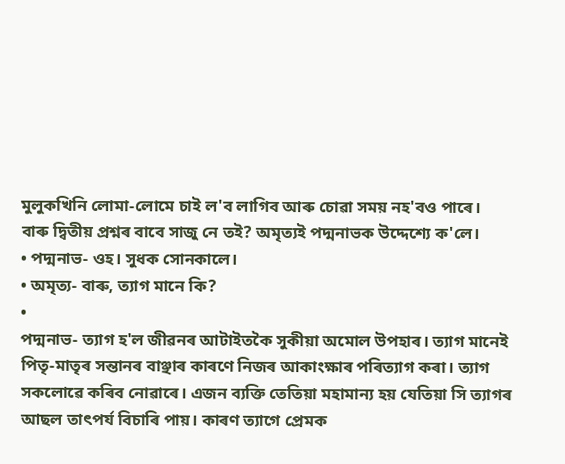মুলুকখিনি লোমা-লোমে চাই ল'ব লাগিব আৰু চোৱা সময় নহ'বও পাৰে।
বাৰু দ্বিতীয় প্ৰশ্নৰ বাবে সাজু নে তই? অমৃত্যই পদ্মনাভক উদ্দেশ্যে ক'লে।
• পদ্মনাভ- ওহ। সুধক সোনকালে।
• অমৃত্য- বাৰু, ত্যাগ মানে কি?
•
পদ্মনাভ- ত্যাগ হ'ল জীৱনৰ আটাইতকৈ সুকীয়া অমোল উপহাৰ। ত্যাগ মানেই
পিতৃ-মাতৃৰ সন্তানৰ বাঞ্ছাৰ কাৰণে নিজৰ আকাংক্ষাৰ পৰিত্যাগ কৰা। ত্যাগ
সকলোৱে কৰিব নোৱাৰে। এজন ব্যক্তি তেতিয়া মহামান্য হয় যেতিয়া সি ত্যাগৰ
আছল তাৎপৰ্য বিচাৰি পায়। কাৰণ ত্যাগে প্ৰেমক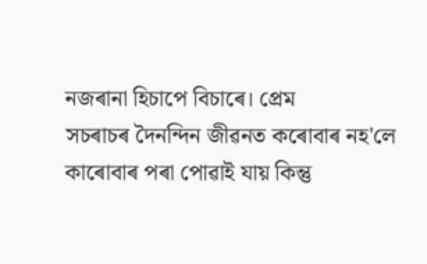নজৰানা হিচাপে বিচাৰে। প্ৰেম
সচৰাচৰ দৈনন্দিন জীৱনত কৰোবাৰ নহ'লে কাৰোবাৰ পৰা পোৱাই যায় কিন্তু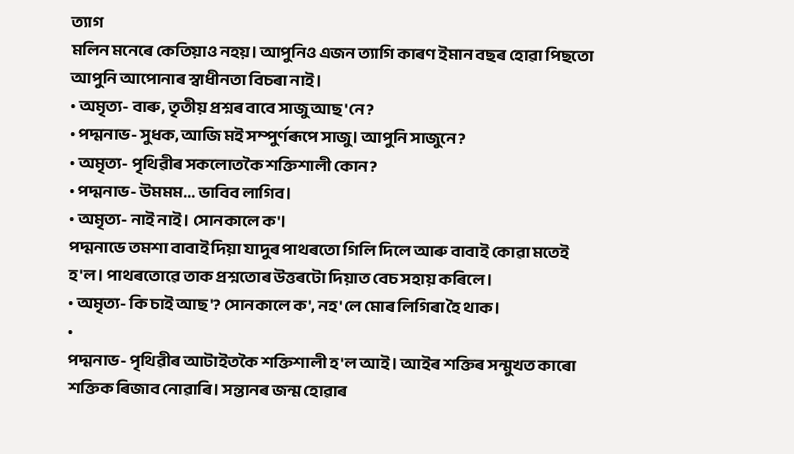ত্যাগ
মলিন মনেৰে কেতিয়াও নহয়। আপুনিও এজন ত্যাগি কাৰণ ইমান বছৰ হোৱা পিছতো
আপুনি আপোনাৰ স্বাধীনতা বিচৰা নাই।
• অমৃত্য- বাৰু, তৃতীয় প্ৰশ্নৰ বাবে সাজু আছ'নে?
• পদ্মনাভ- সুধক, আজি মই সম্পুৰ্ণৰূপে সাজু। আপুনি সাজুনে?
• অমৃত্য- পৃথিৱীৰ সকলোতকৈ শক্তিশালী কোন?
• পদ্মনাভ- উমমম... ভাবিব লাগিব।
• অমৃত্য- নাই নাই। সোনকালে ক'।
পদ্মনাভে তমশা বাবাই দিয়া যাদুৰ পাথৰতো গিলি দিলে আৰু বাবাই কোৱা মতেই
হ'ল। পাথৰতোৱে তাক প্ৰশ্নতোৰ উত্তৰটো দিয়াত বেচ সহায় কৰিলে।
• অমৃত্য- কি চাই আছ'? সোনকালে ক', নহ'লে মোৰ লিগিৰা হৈ থাক।
•
পদ্মনাভ- পৃথিৱীৰ আটাইতকৈ শক্তিশালী হ'ল আই। আইৰ শক্তিৰ সন্মুখত কাৰো
শক্তিক ৰিজাব নোৱাৰি। সন্তানৰ জন্ম হোৱাৰ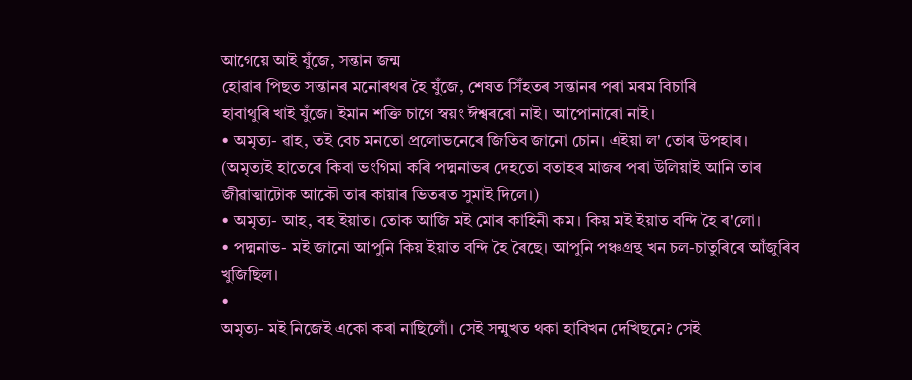আগেয়ে আই যুঁজে, সন্তান জন্ম
হোৱাৰ পিছত সন্তানৰ মনোৰথৰ হৈ যুঁজে, শেষত সিঁহতৰ সন্তানৰ পৰা মৰম বিচাৰি
হাবাথুৰি খাই যুঁজে। ইমান শক্তি চাগে স্ৱয়ং ঈশ্বৰৰো নাই। আপোনাৰো নাই।
• অমৃত্য- ৱাহ, তই বেচ মনতো প্ৰলোভনেৰে জিতিব জানো চোন। এইয়া ল' তোৰ উপহাৰ।
(অমৃত্যই হাতেৰে কিবা ভংগিমা কৰি পদ্মনাভৰ দেহতো বতাহৰ মাজৰ পৰা উলিয়াই আনি তাৰ জীৱাত্মাটোক আকৌ তাৰ কায়াৰ ভিতৰত সুমাই দিলে।)
• অমৃত্য- আহ, বহ ইয়াত। তোক আজি মই মোৰ কাহিনী কম। কিয় মই ইয়াত বন্দি হৈ ৰ'লো।
• পদ্মনাভ- মই জানো আপুনি কিয় ইয়াত বন্দি হৈ ৰৈছে। আপুনি পঞ্চগ্ৰন্থ খন চল-চাতুৰিৰে আঁজুৰিব খুজিছিল।
•
অমৃত্য- মই নিজেই একো কৰা নাছিলোঁ। সেই সন্মুখত থকা হাবিখন দেখিছনে? সেই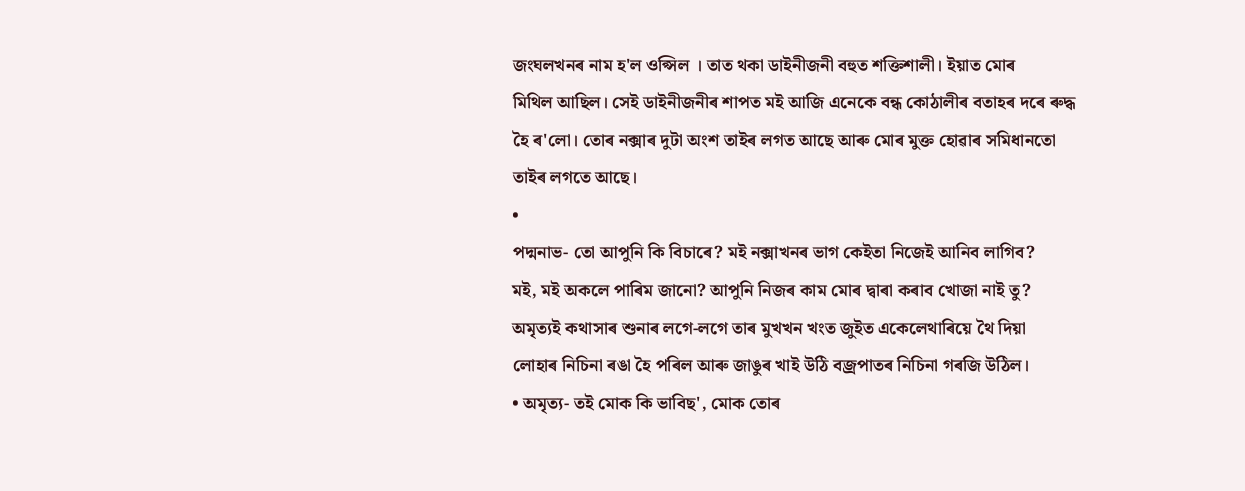জংঘলখনৰ নাম হ'ল ওপ্সিল । তাত থকা ডাইনীজনী বহুত শক্তিশালী। ইয়াত মোৰ
মিথিল আছিল। সেই ডাইনীজনীৰ শাপত মই আজি এনেকে বন্ধ কোঠালীৰ বতাহৰ দৰে ৰুদ্ধ
হৈ ৰ'লো। তোৰ নক্সাৰ দুটা অংশ তাইৰ লগত আছে আৰু মোৰ মুক্ত হোৱাৰ সমিধানতো
তাইৰ লগতে আছে।
•
পদ্মনাভ- তো আপুনি কি বিচাৰে? মই নক্সাখনৰ ভাগ কেইতা নিজেই আনিব লাগিব?
মই, মই অকলে পাৰিম জানো? আপুনি নিজৰ কাম মোৰ দ্বাৰা কৰাব খোজা নাই তু?
অমৃত্যই কথাসাৰ শুনাৰ লগে-লগে তাৰ মুখখন খংত জুইত একেলেথাৰিয়ে থৈ দিয়া
লোহাৰ নিচিনা ৰঙা হৈ পৰিল আৰু জাঙুৰ খাই উঠি বজ্ৰপাতৰ নিচিনা গৰজি উঠিল।
• অমৃত্য- তই মোক কি ভাবিছ', মোক তোৰ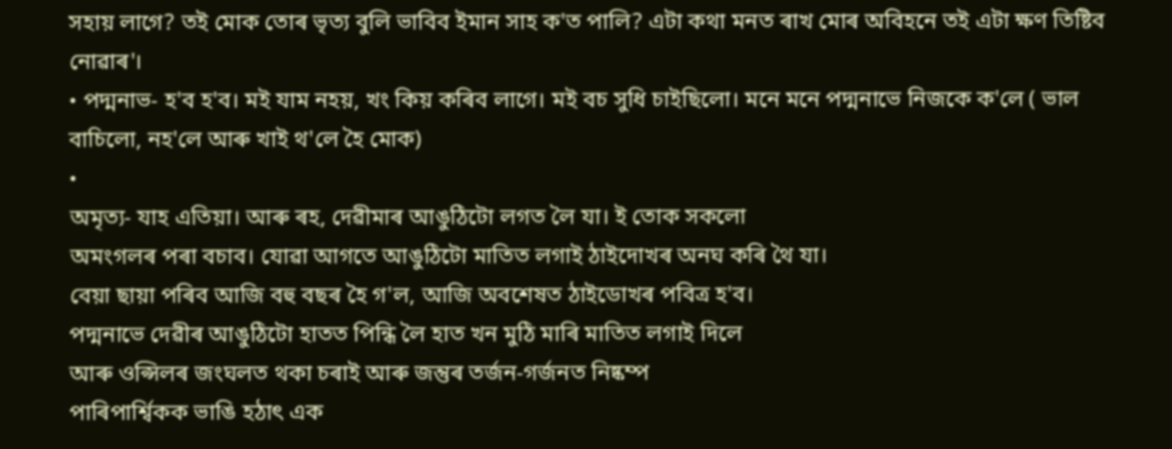সহায় লাগে? তই মোক তোৰ ভৃত্য বুলি ভাবিব ইমান সাহ ক'ত পালি? এটা কথা মনত ৰাখ মোৰ অবিহনে তই এটা ক্ষণ তিষ্টিব নোৱাৰ'।
• পদ্মনাভ- হ'ব হ'ব। মই যাম নহয়, খং কিয় কৰিব লাগে। মই বচ সুধি চাইছিলো। মনে মনে পদ্মনাভে নিজকে ক'লে ( ভাল বাচিলো, নহ'লে আৰু খাই থ'লে হৈ মোক)
•
অমৃত্য- যাহ এতিয়া। আৰু ৰহ, দেৱীমাৰ আঙুঠিটো লগত লৈ যা। ই তোক সকলো
অমংগলৰ পৰা বচাব। যোৱা আগতে আঙুঠিটো মাতিত লগাই ঠাইদোখৰ অনঘ কৰি থৈ যা।
বেয়া ছায়া পৰিব আজি বহু বছৰ হৈ গ'ল, আজি অবশেষত ঠাইডোখৰ পবিত্ৰ হ'ব।
পদ্মনাভে দেৱীৰ আঙুঠিটো হাতত পিন্ধি লৈ হাত খন মুঠি মাৰি মাতিত লগাই দিলে
আৰু ওপ্সিলৰ জংঘলত থকা চৰাই আৰু জন্তুৰ তৰ্জন-গৰ্জনত নিষ্কম্প
পাৰিপাৰ্শ্বিকক ভাঙি হঠাৎ এক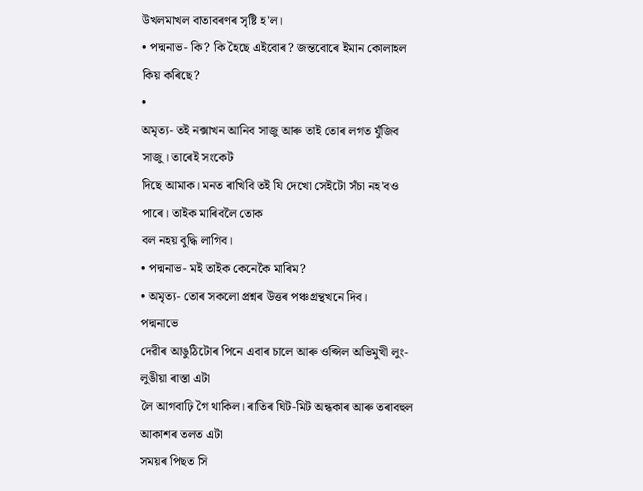উখলমাখল বাতাবৰণৰ সৃষ্টি হ'ল।
• পদ্মনাভ- কি? কি হৈছে এইবোৰ? জন্তবোৰে ইমান কোলাহল কিয় কৰিছে?
•
অমৃত্য- তই নক্সাখন আনিব সাজু আৰু তাই তোৰ লগত যুঁজিব সাজু। তাৰেই সংকেট
দিছে আমাক। মনত ৰাখিবি তই যি দেখো সেইটো সঁচা নহ'বও পাৰে। তাইক মাৰিবলৈ তোক
বল নহয় বুদ্ধি লাগিব।
• পদ্মনাভ- মই তাইক কেনেকৈ মাৰিম?
• অমৃত্য- তোৰ সকলো প্ৰশ্নৰ উত্তৰ পঞ্চগ্ৰন্থখনে দিব।
পদ্মনাভে
দেৱীৰ আঙুঠিটোৰ পিনে এবাৰ চালে আৰু ওপ্সিল অভিমুখী লুং-লুঙীয়া ৰাস্তা এটা
লৈ আগবাঢ়ি গৈ থাকিল। ৰাতিৰ ঘিট-মিট অন্ধকাৰ আৰু তৰাবহুল আকাশৰ তলত এটা
সময়ৰ পিছত সি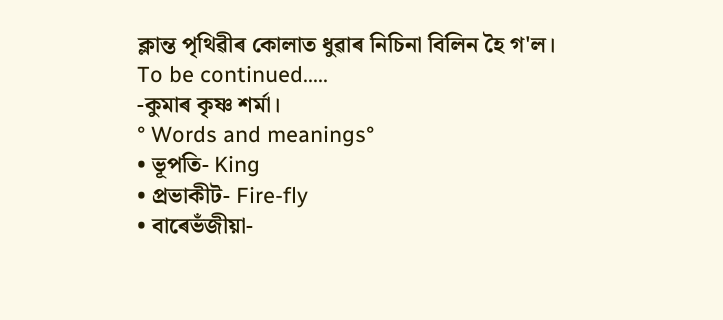ক্লান্ত পৃথিৱীৰ কোলাত ধুৱাৰ নিচিনা বিলিন হৈ গ'ল।
To be continued.....
-কুমাৰ কৃষ্ণ শৰ্মা।
° Words and meanings°
• ভূপতি- King
• প্ৰভাকীট- Fire-fly
• বাৰেভঁজীয়া-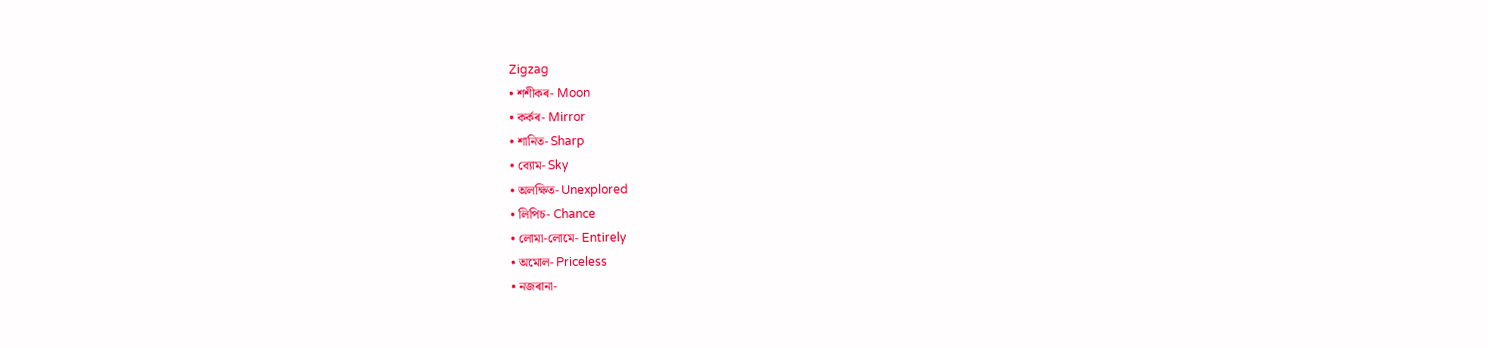Zigzag
• শশীকৰ- Moon
• কৰ্কৰ- Mirror
• শানিত- Sharp
• ব্যোম- Sky
• অলক্ষিত- Unexplored
• লিপিচ- Chance
• লোমা-লোমে- Entirely
• অমোল- Priceless
• নজৰানা-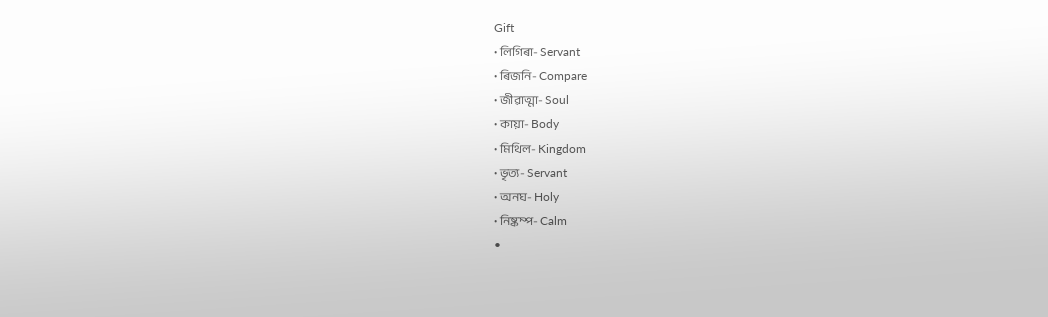Gift
• লিগিৰা- Servant
• ৰিজনি- Compare
• জীৱাত্মা- Soul
• কায়া- Body
• মিথিল- Kingdom
• ভৃত্য- Servant
• অনঘ- Holy
• নিষ্কম্প- Calm
•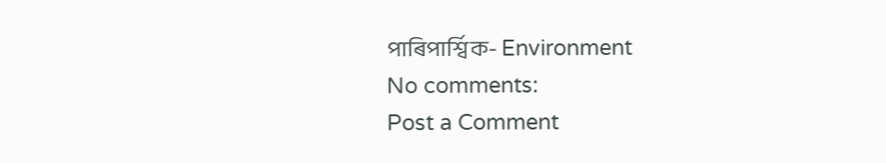পাৰিপাৰ্শ্বিক- Environment
No comments:
Post a Comment